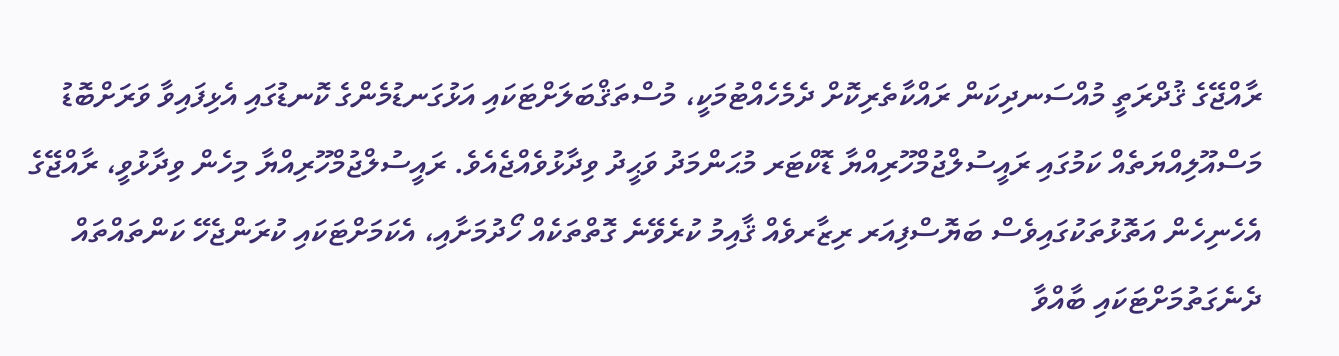ރާއްޖޭގެ ޤުދްރަތީ މުއްސަނދިކަން ރައްކާތެރިކޮށް ދެމެހެއްޓުމަކީ، މުސްތަޤްބަލަށްޓަކައި އަޅުގަނޑުމެންގެ ކޮނޑުގައި އެޅިފައިވާ ވަރަށްބޮޑު މަސްއޫލިއްޔަތެއް ކަމުގައި ރައީސުލްޖުމްހޫރިއްޔާ ޑޮކްޓަރ މުޙަންމަދު ވަޙީދު ވިދާޅުވެއްޖެއެވެ. ރައީސުލްޖުމްހޫރިއްޔާ މިހެން ވިދާޅުވީ، ރާއްޖޭގެ އެހެނިހެން އަތޮޅުތަކުގައިވެސް ބަޔޮސްފިއަރ ރިޒާރވެއް ޤާއިމު ކުރެވޭނެ ގޮތްތަކެއް ހޯދުމަށާއި، އެކަމަށްޓަކައި ކުރަންޖެހޭ ކަންތައްތައް ދެނެގަތުމަށްޓަކައި ބާއްވާ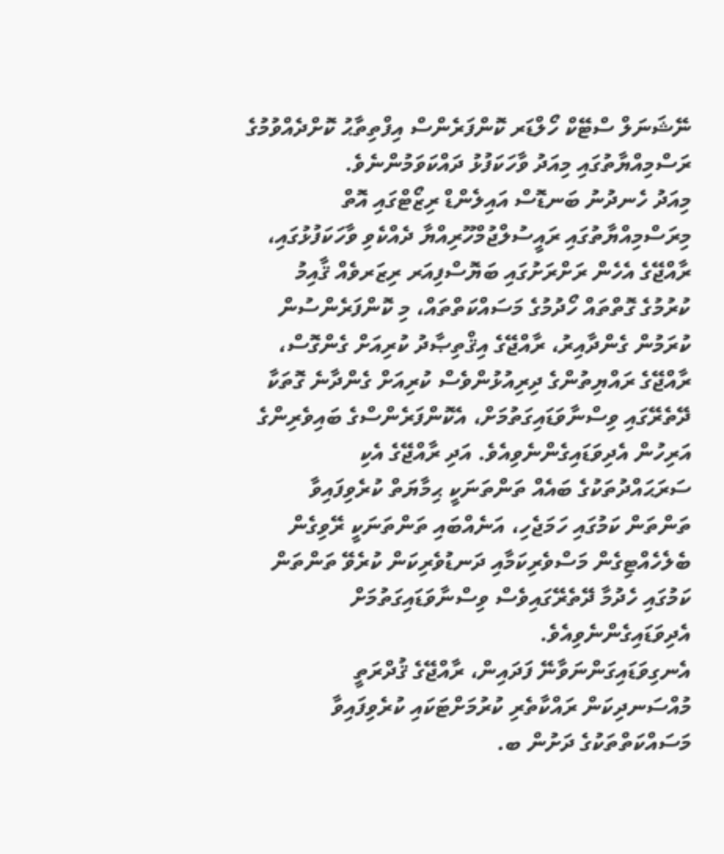ނޭޝަނަލް ސްޓޭކް ހޯލްޑަރ ކޮންފަރެންސް އިފްތިތާޙު ކޮށްދެއްވުމުގެ ރަސްމިއްޔާތުގައި މިއަދު ވާހަކަފުޅު ދައްކަވަމުންނެވެ.
މިއަދު ހެނދުނު ބަނޑޮސް އައިލެންޑް ރިޒޯޓްގައި އޮތް މިރަސްމިއްޔާތުގައި ރައީސުލްޖުމްހޫރިއްޔާ ދެއްކެވި ވާހަކަފުޅުގައި، ރާއްޖޭގެ އެހެން ރަށްރަށުގައި ބަޔޮސްފިއަރ ރިޒަރވެއް ޤާއިމު ކުރުމުގެ ގޮތްތައް ހޯދުމުގެ މަސައްކަތްތައް، މި ކޮންފަރެންސުން ކުރަމުން ގެންދާއިރު، ރާއްޖޭގެ އިޤްތިޞާދު ކުރިއަށް ގެންގޮސް، ރާއްޖޭގެ ރައްޔިތުންގެ ދިރިއުޅުންވެސް ކުރިއަށް ގެންދާނެ ގޮތަކާ ދޭތެރޭގައި ވިސްނާވަޑައިގަތުމަށް، އެކޮންފަރެންސްގެ ބައިވެރިންގެ އަރިހުން އެދިވަޑައިގެންނެވިއެވެ. އަދި ރާއްޖޭގެ އެކި ސަރަޙައްދުތަކުގެ ބައެއް ތަންތަނަކީ ޙިމާޔަތް ކުރެވިފައިވާ ތަންތަން ކަމުގައި ހަމަޖެހި، އަނެއްބައި ތަންތަނަކީ ރޭވިގެން ބެލެހެއްޓިގެން މަސްވެރިކަމާއި ދަނޑުވެރިކަން ކުރެވޭ ތަންތަން ކަމުގައި ހެދުމާ ދޭތެރޭގައިވެސް ވިސްނާވަޑައިގަތުމަށް އެދިވަޑައިގެންނެވިއެވެ.
އެނގިވަޑައިގަންނަވާނޭ ފަދައިން، ރާއްޖޭގެ ޤުދްރަތީ މުއްސަނދިކަން ރައްކާތެރި ކުރުމަށްޓަކައި ކުރެވިފައިވާ މަސައްކަތްތަކުގެ ދަށުން ބ.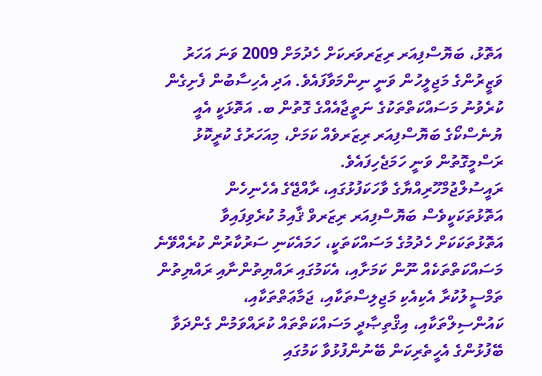އަތޮޅު، ބަޔޮސްފިއަރ ރިޒަރވަރކަށް ހެދުމަށް 2009 ވަނަ އަހަރު ވަޒީރުންގެ މަޖިލީހުން ވަނީ ނިންމަވާފައެވެ. އަދި އެހިސާބުން ފެށިގެން ކުރެވުނު މަސައްކަތްތަކުގެ ނަތީޖާއެއްގެ ގޮތުން ބ. އަތޮޅަކީ އެއީ ޔުނެސްކޯގެ ބަޔޮސްފިއަރ ރިޒަރވެއް ކަމަށް، މިއަހަރުގެ ކުރީކޮޅު ރަސްމީގޮތުން ވަނީ ހަމަޖެހިފައެވެ.
ރައީސުލްޖުމްހޫރިއްޔާގެ ވާހަކަފުޅުގައި، ރާއްޖޭގެ އެހެނިހެން އަތޮޅުތަކަކީވެސް ބަޔޮސްފިއަރ ރިޒަރވް ޤާއިމު ކުރެވިފައިވާ އަތޮޅުތަކަކަށް ހެދުމުގެ މަސައްކަތަކީ، ހަމައެކަނި ސަރުކާރުން ކުރެއްވޭނެ މަސައްކަތްތަކެއް ނޫން ކަމަށާއި، އެކަމުގައި ރައްޔިތުންނާއި ރައްޔިތުން ތަމްސީލުކުރާ އެކިއެކި މަޖިލިސްތަކާއި، ޖަމާޢަތްތަކާއި، ކައުންސިލްތަކާއި، އިޤްތިޞާދީ މަސައްކަތްތައް ކުރައްވަމުން ގެންދަވާ ބޭފުޅުންގެ އެހީތެރިކަން ބޭނުންފުޅުވާ ކަމުގައި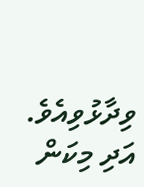ވިދާޅުވިއެވެ. އަދި މިކަން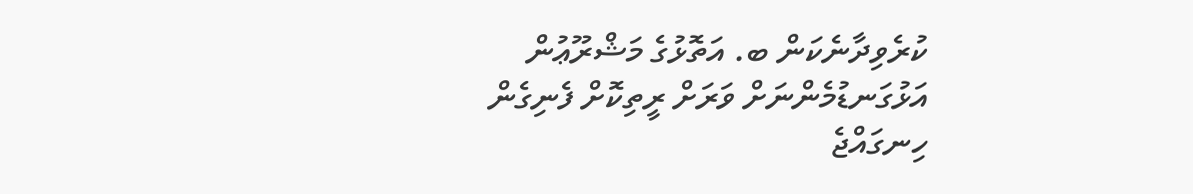ކުރެވިދާނެކަން ބ. އަތޮޅުގެ މަޝްރޫޢުން އަޅުގަނޑުމެންނަށް ވަރަށް ރީތިކޮށް ފެނިގެން ހިނގައްޖެ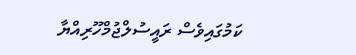ކަމުގައިވެސް ރައީސުލްޖުމްހޫރިއްޔާ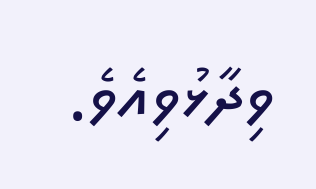ވިދާޅުވިއެވެ.